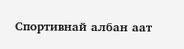Спортивнай албан аат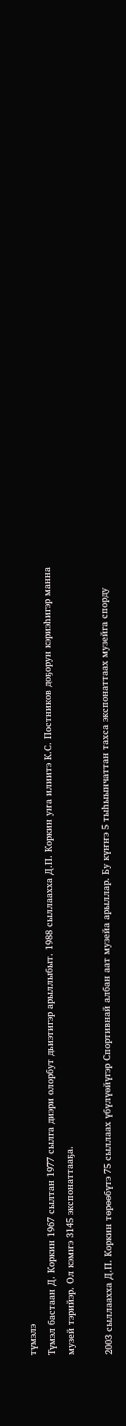түмэлэ
Түмэл бастаан Д. Коркин 1967 сылтан 1977 сылга диэри олорбут дьиэтигэр арыллыбыт. 1988 сыллаахха Д.П. Коркин уҥа илиитэ К.С. Постников доҕорун кэриэһигэр манна музей тэрийэр. Ол кэмҥэ 3145 экспонаттааҕа.

2003 сыллаахха Д.П. Коркин төрөөбүтэ 75 сыллаах үбүлүөйүгэр Спортивнай албан аат музейа арыллар. Бу күҥҥэ 5 тыһыынчаттан тахса экспонаттаах музейга спорду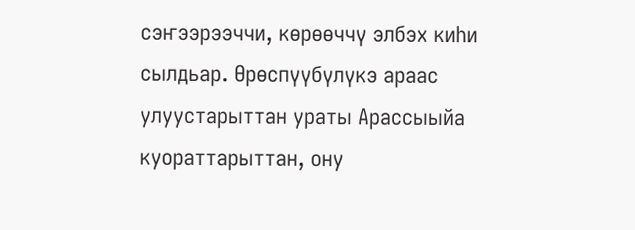сэҥээрээччи, көрөөччү элбэх киһи сылдьар. Өрөспүүбүлүкэ араас улуустарыттан ураты Арассыыйа куораттарыттан, ону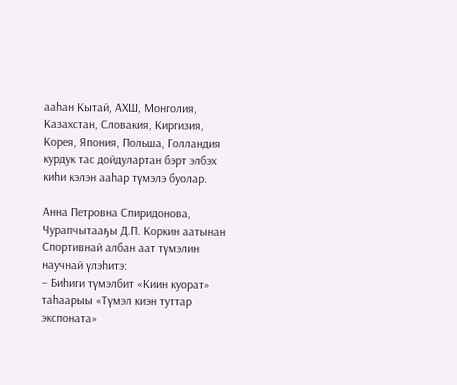ааһан Кытай, АХШ, Монголия, Казахстан, Словакия, Киргизия, Корея, Япония, Польша, Голландия курдук тас дойдулартан бэрт элбэх киһи кэлэн ааһар түмэлэ буолар.

Анна Петровна Спиридонова, Чурапчытааҕы Д.П. Коркин аатынан Спортивнай албан аат түмэлин научнай үлэһитэ:
– Биһиги түмэлбит «Киин куорат» таһаарыы «Түмэл киэн туттар экспоната»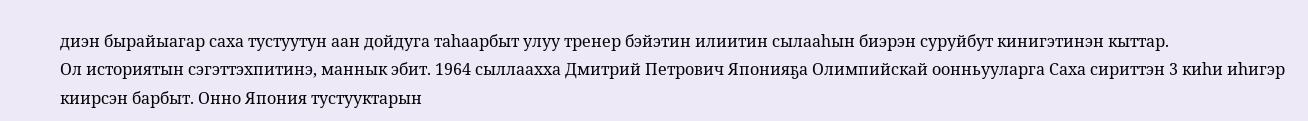диэн бырайыагар саха тустуутун аан дойдуга таһаарбыт улуу тренер бэйэтин илиитин сылааһын биэрэн суруйбут кинигэтинэн кыттар.
Ол историятын сэгэттэхпитинэ, маннык эбит. 1964 сыллаахха Дмитрий Петрович Японияҕа Олимпийскай оонньууларга Саха сириттэн 3 киһи иһигэр киирсэн барбыт. Онно Япония тустууктарын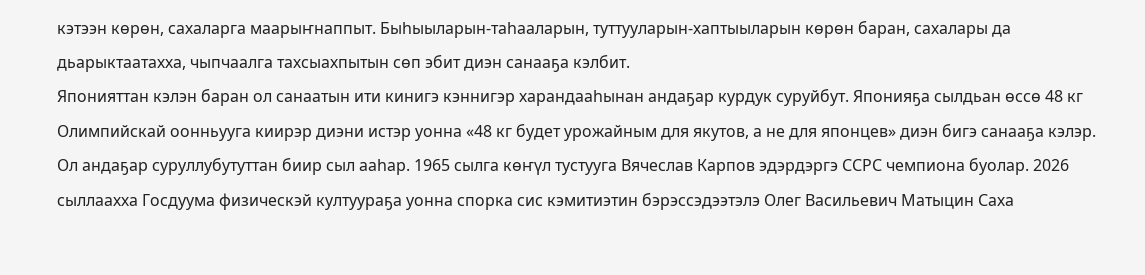кэтээн көрөн, сахаларга маарыҥнаппыт. Быһыыларын-таһааларын, туттууларын-хаптыыларын көрөн баран, сахалары да дьарыктаатахха, чыпчаалга тахсыахпытын сөп эбит диэн санааҕа кэлбит.
Японияттан кэлэн баран ол санаатын ити кинигэ кэннигэр харандааһынан андаҕар курдук суруйбут. Японияҕа сылдьан өссө 48 кг Олимпийскай оонньууга киирэр диэни истэр уонна «48 кг будет урожайным для якутов, а не для японцев» диэн бигэ санааҕа кэлэр.
Ол андаҕар суруллубутуттан биир сыл ааһар. 1965 сылга көҥүл тустууга Вячеслав Карпов эдэрдэргэ ССРС чемпиона буолар. 2026 сыллаахха Госдуума физическэй култуураҕа уонна спорка сис кэмитиэтин бэрэссэдээтэлэ Олег Васильевич Матыцин Саха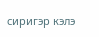сиригэр кэлэ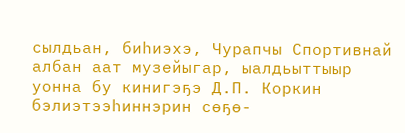сылдьан, биһиэхэ, Чурапчы Спортивнай албан аат музейыгар, ыалдьыттыыр уонна бу кинигэҕэ Д.П. Коркин бэлиэтээһиннэрин сөҕө-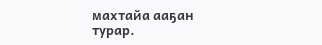махтайа ааҕан турар.